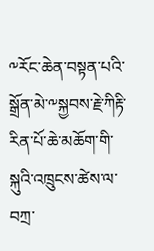༸རོང་ཆེན་བསྟན་པའི་སྒྲོན་མེ་༸སྐྱབས་རྗེ་ཀིརྟི་རིན་པོ་ཆེ་མཆོག་གི་སྐུའི་འཁྲུངས་ཚེས་ལ་བཀྲ་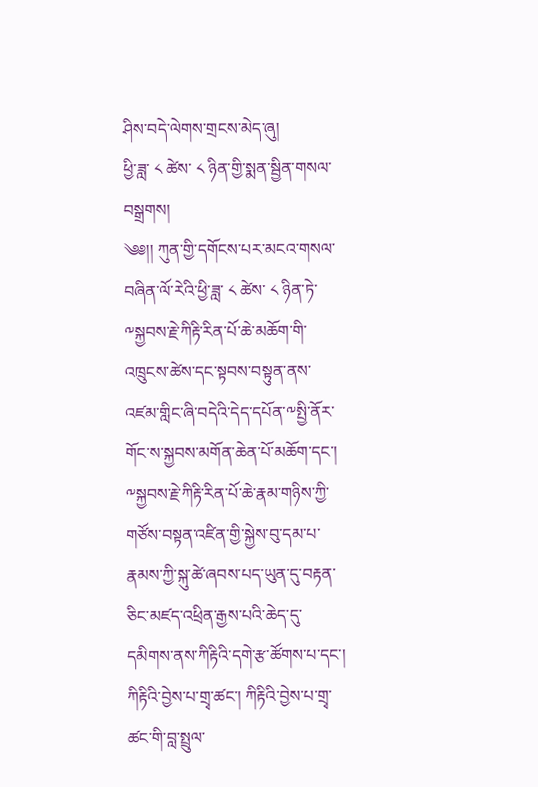ཤིས་བདེ་ལེགས་གྲངས་མེད་ཞུ།
ཕྱི་ཟླ་ ༨ ཚེས་ ༨ ཉིན་གྱི་སྨན་སྦྱིན་གསལ་བསྒྲགས།
༄༅།། ཀུན་གྱི་དགོངས་པར་མངའ་གསལ་བཞིན་ལོ་རེའི་ཕྱི་ཟླ་ ༨ ཚེས་ ༨ ཉིན་ཏེ་༸སྐྱབས་རྗེ་ཀིརྟི་རིན་པོ་ཆེ་མཆོག་གི་འཁྲུངས་ཚེས་དང་སྟབས་བསྟུན་ནས་འཛམ་གླིང་ཞི་བདེའི་དེད་དཔོན་༸སྤྱི་ནོར་གོང་ས་སྐྱབས་མགོན་ཆེན་པོ་མཆོག་དང་། ༸སྐྱབས་རྗེ་ཀིརྟི་རིན་པོ་ཆེ་རྣམ་གཉིས་ཀྱི་གཙོས་བསྟན་འཛིན་གྱི་སྐྱེས་བུ་དམ་པ་རྣམས་ཀྱི་སྐུ་ཚེ་ཞབས་པད་ཡུན་དུ་བརྟན་ཅིང་མཛད་འཕྲིན་རྒྱས་པའི་ཆེད་དུ་དམིགས་ནས་ཀིརྟིའི་དགེ་རྩ་ཚོགས་པ་དང་། ཀིརྟིའི་བྱེས་པ་གྲྭ་ཚང་། ཀིརྟིའི་བྱེས་པ་གྲྭ་ཚང་གི་བླ་སྤྲུལ་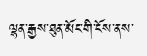ལྷན་རྒྱས་ཐུན་མོང་གི་ངོས་ནས་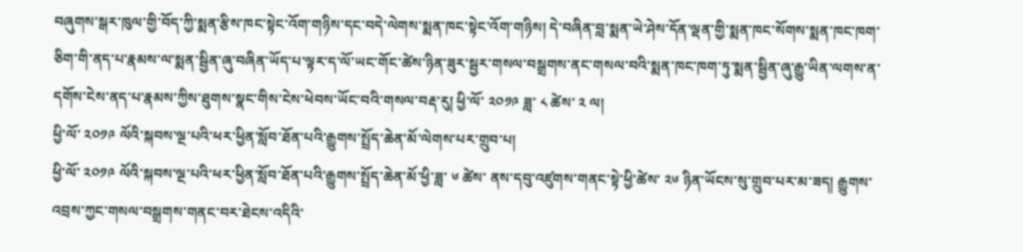བཞུགས་སྒར་ཁུལ་གྱི་བོད་ཀྱི་སྨན་རྩིས་ཁང་སྟེང་འོག་གཉིས་དང་བདེ་ལེགས་སྨན་ཁང་སྟེང་འོག་གཉིས། དེ་བཞིན་བླ་སྨན་ཡེ་ཤེས་དོན་ལྡན་གྱི་སྨན་ཁང་སོགས་སྨན་ཁང་ཁག་ཅིག་གི་ནད་པ་རྣམས་ལ་སྨན་སྦྱིན་ཞུ་བཞིན་ཡོད་པ་ལྟར་ད་ལོ་ཡང་གོང་ཚེས་ཉིན་ཟུར་སྦྱར་གསལ་བསྒྲགས་ནང་གསལ་བའི་སྨན་ཁང་ཁག་ཏུ་སྨན་སྦྱིན་ཞུ་རྒྱུ་ཡིན་ལགས་ན་དགོས་ངེས་ནད་པ་རྣམས་ཀྱིས་ཐུགས་སྣང་གིས་ངེས་ཕེབས་ཡོང་བའི་གསལ་བརྡ་རུ། ཕྱི་ལོ་ ༢༠༡༩ ཟླ་ ༨ ཚེས་ ༢ ལ།
ཕྱི་ལོ་ ༢༠༡༩ ལོའི་སྐབས་ལྔ་པའི་ཕར་ཕྱིན་སློབ་ཐོན་པའི་རྒྱུགས་སྤྲོད་ཆེན་མོ་ལེགས་པར་གྲུབ་པ།
ཕྱི་ལོ་ ༢༠༡༩ ལོའི་སྐབས་ལྔ་པའི་ཕར་ཕྱིན་སློབ་ཐོན་པའི་རྒྱུགས་སྤྲོད་ཆེན་མོ་ཕྱི་ཟླ་ ༦ ཚེས་ ནས་དབུ་འཛུགས་གནང་སྟེ་ཕྱི་ཚེས་ ༢༦ ཉིན་ཡོངས་སུ་གྲུབ་པར་མ་ཟད། རྒྱུགས་འབྲས་ཀྱང་གསལ་བསྒྲགས་གནང་བར་ཐེངས་འདིའི་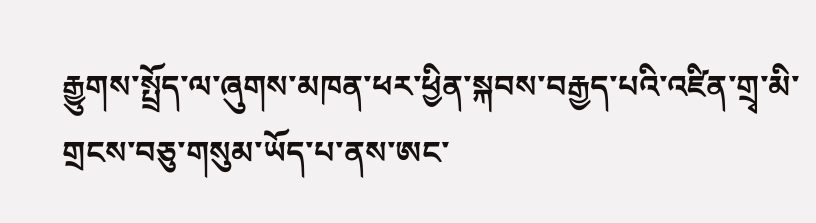རྒྱུགས་སྤྲོད་ལ་ཞུགས་མཁན་ཕར་ཕྱིན་སྐབས་བརྒྱད་པའི་འཛིན་གྲྭ་མི་གྲངས་བཅུ་གསུམ་ཡོད་པ་ནས་ཨང་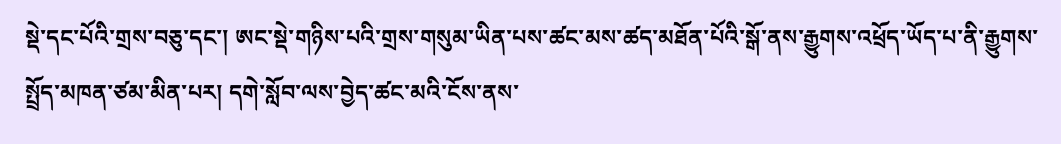སྡེ་དང་པོའི་གྲས་བཅུ་དང་། ཨང་སྡེ་གཉིས་པའི་གྲས་གསུམ་ཡིན་པས་ཚང་མས་ཚད་མཐོན་པོའི་སྒོ་ནས་རྒྱུགས་འཕྲོད་ཡོད་པ་ནི་རྒྱུགས་སྤྲོད་མཁན་ཙམ་མིན་པར། དགེ་སློབ་ལས་བྱེད་ཚང་མའི་ངོས་ནས་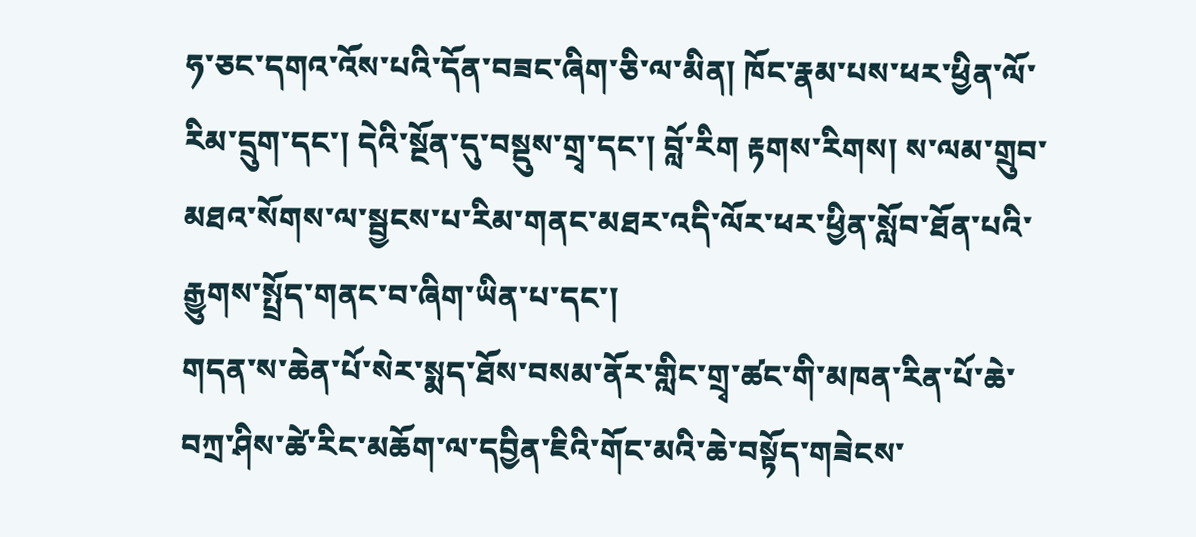ཧ་ཅང་དགའ་འོས་པའི་དོན་བཟང་ཞིག་ཅི་ལ་མིན། ཁོང་རྣམ་པས་ཕར་ཕྱིན་ལོ་རིམ་དྲུག་དང་། དེའི་སྔོན་དུ་བསྡུས་གྲྭ་དང་། བློ་རིག རྟགས་རིགས། ས་ལམ་གྲུབ་མཐའ་སོགས་ལ་སྦྱངས་པ་རིམ་གནང་མཐར་འདི་ལོར་ཕར་ཕྱིན་སློབ་ཐོན་པའི་རྒྱུགས་སྤྲོད་གནང་བ་ཞིག་ཡིན་པ་དང་།
གདན་ས་ཆེན་པོ་སེར་སྨད་ཐོས་བསམ་ནོར་གླིང་གྲྭ་ཚང་གི་མཁན་རིན་པོ་ཆེ་བཀྲ་ཤིས་ཚེ་རིང་མཆོག་ལ་དབྱིན་ཇིའི་གོང་མའི་ཆེ་བསྟོད་གཟེངས་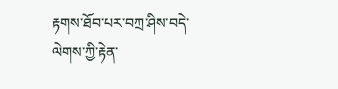རྟགས་ཐོབ་པར་བཀྲ་ཤིས་བདེ་ལེགས་ཀྱི་རྟེན་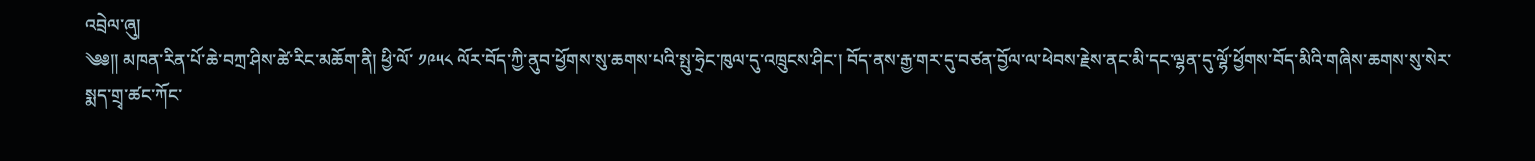འབྲེལ་ཞུ།
༄༅།། མཁན་རིན་པོ་ཆེ་བཀྲ་ཤིས་ཚེ་རིང་མཆོག་ནི། ཕྱི་ལོ་ ༡༩༥༨ ལོར་བོད་ཀྱི་ནུབ་ཕྱོགས་སུ་ཆགས་པའི་སྤུ་ཧྲེང་ཁུལ་དུ་འཁྲུངས་ཤིང་། བོད་ནས་རྒྱ་གར་དུ་བཙན་བྱོལ་ལ་ཕེབས་རྗེས་ནང་མི་དང་ལྷན་དུ་ལྷོ་ཕྱོགས་བོད་མིའི་གཞིས་ཆགས་སུ་སེར་སྨད་གྲྭ་ཚང་ཀོང་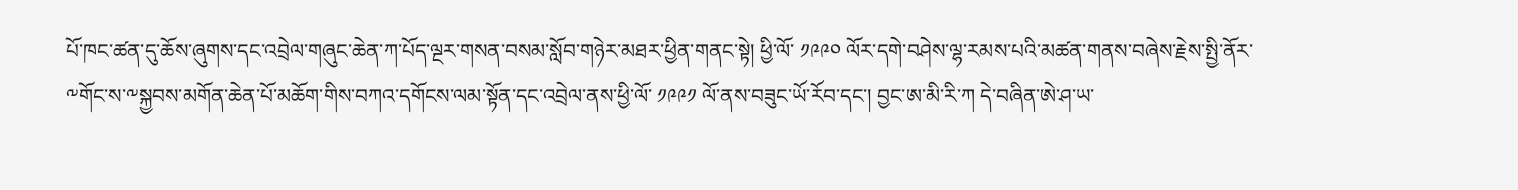པོ་ཁང་ཚན་དུ་ཆོས་ཞུགས་དང་འབྲེལ་གཞུང་ཆེན་ཀ་པོད་ལྔར་གསན་བསམ་སློབ་གཉེར་མཐར་ཕྱིན་གནང་སྟེ། ཕྱི་ལོ་ ༡༩༩༠ ལོར་དགེ་བཤེས་ལྷ་རམས་པའི་མཚན་གནས་བཞེས་རྗེས་སྤྱི་ནོར་༸གོང་ས་༸སྐྱབས་མགོན་ཆེན་པོ་མཆོག་གིས་བཀའ་དགོངས་ལམ་སྟོན་དང་འབྲེལ་ནས་ཕྱི་ལོ་ ༡༩༩༡ ལོ་ནས་བཟུང་ཡོ་རོབ་དང་། བྱང་ཨ་མི་རི་ཀ དེ་བཞིན་ཨེ་ཤ་ཡ་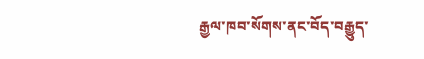རྒྱལ་ཁབ་སོགས་ནང་བོད་བརྒྱུད་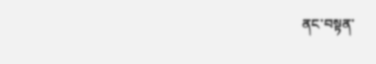ནང་བསྟན་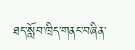ཐད་སློབ་ཁྲིད་གནང་བཞིན་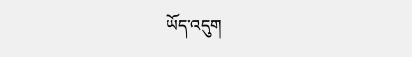ཡོད་འདུག